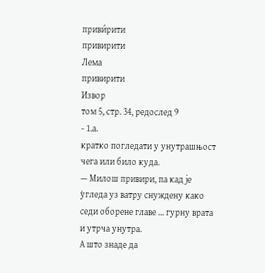приви́рити
привирити
Лема
привирити
Извор
том 5, стр. 34, редослед 9
- 1.а.
кратко погледати у унутрашњост чега или било куда.
— Милош привири, па кад је у̀гледа уз ватру снуждену како седи оборене главе ... гурну врата и утрча унутра.
А што знаде да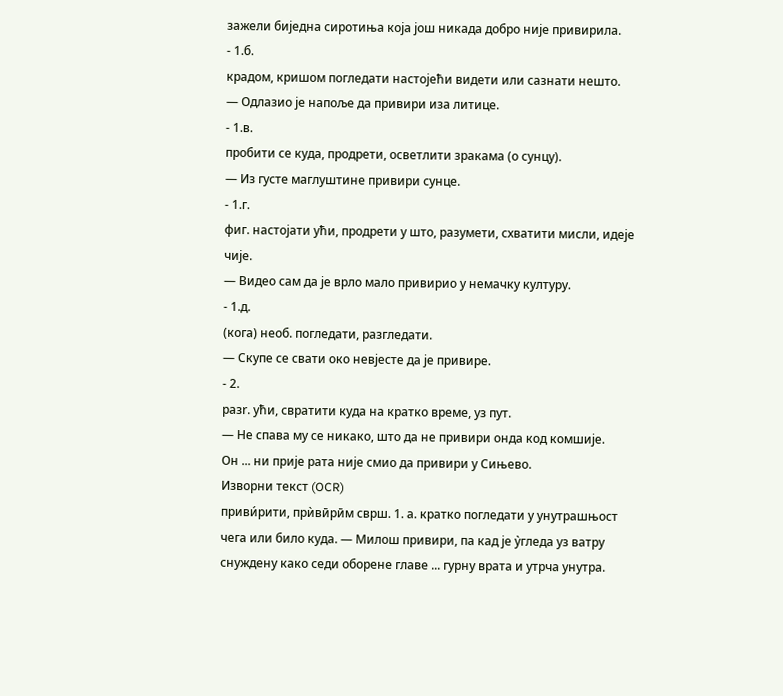зажели биједна сиротиња која још никада добро није привирила.
- 1.б.
крадом, кришом погледати настојећи видети или сазнати нешто.
— Одлазио је напоље да привири иза литице.
- 1.в.
пробити се куда, продрети, осветлити зракама (о сунцу).
— Из густе маглуштине привири сунце.
- 1.г.
фиг. настојати ући, продрети у што, разумети, схватити мисли, идеје чије.
— Видео сам да је врло мало привирио у немачку културу.
- 1.д.
(кога) необ. погледати, разгледати.
— Скупе се свати око невјесте да је привире.
- 2.
разr. ући, свратити куда на кратко време, уз пут.
— Не спава му се никако, што да не привири онда код комшије.
Он ... ни прије рата није смио да привири у Сињево.
Изворни текст (OCR)
приви́рити, прѝвӣрӣм сврш. 1. а. кратко погледати у унутрашњост чега или било куда. — Милош привири, па кад је у̀гледа уз ватру снуждену како седи оборене главе ... гурну врата и утрча унутра.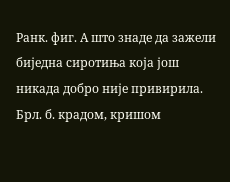Ранк. фиг. А што знаде да зажели биједна сиротиња која још никада добро није привирила. Брл. б. крадом, кришом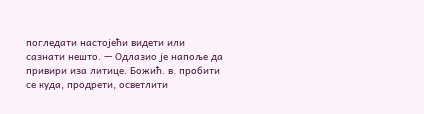погледати настојећи видети или сазнати нешто. — Одлазио је напоље да привири иза литице. Божић. в. пробити се куда, продрети, осветлити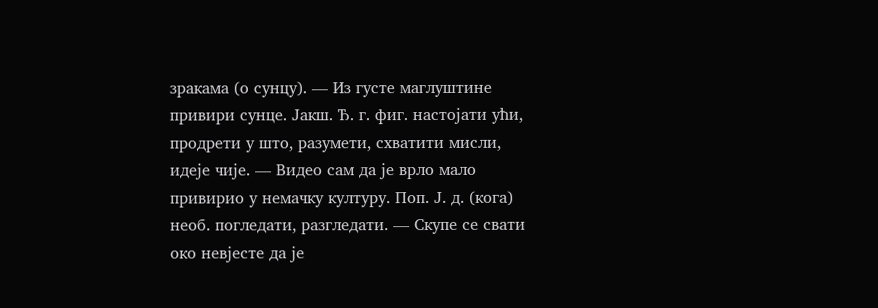зракама (о сунцу). — Из густе маглуштине привири сунце. Јакш. Ђ. г. фиг. настојати ући, продрети у што, разумети, схватити мисли, идеје чије. — Видео сам да је врло мало привирио у немачку културу. Поп. Ј. д. (кога) необ. погледати, разгледати. — Скупе се свати око невјесте да је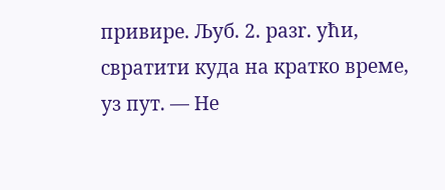привире. Љуб. 2. разr. ући, свратити куда на кратко време, уз пут. — Не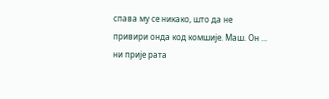спава му се никако, што да не привири онда код комшије. Маш. Он ... ни прије рата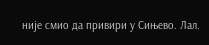није смио да привири у Сињево. Лал.